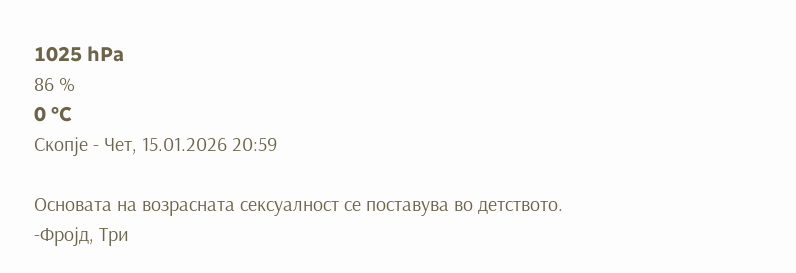1025 hPa
86 %
0 °C
Скопје - Чет, 15.01.2026 20:59

Основата на возрасната сексуалност се поставува во детството.
-Фројд, Три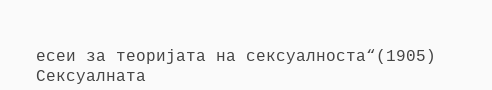есеи за теоријата на сексуалноста“(1905)
Сексуалната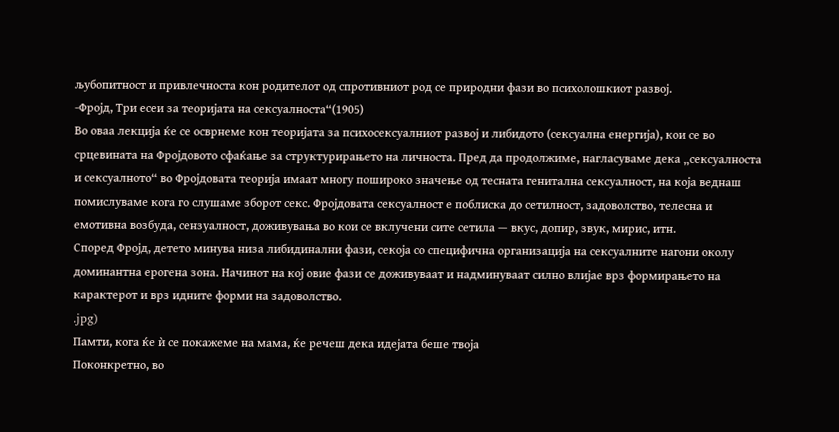љубопитност и привлечноста кон родителот од спротивниот род се природни фази во психолошкиот развој.
-Фројд, Три есеи за теоријата на сексуалноста“(1905)
Во оваа лекција ќе се осврнеме кон теоријата за психосексуалниот развој и либидото (сексуална енергија), кои се во срцевината на Фројдовото сфаќање за структурирањето на личноста. Пред да продолжиме, нагласуваме дека „сексуалноста и сексуалното“ во Фројдовата теорија имаат многу пошироко значење од тесната генитална сексуалност, на која веднаш помислуваме кога го слушаме зборот секс. Фројдовата сексуалност е поблиска до сетилност, задоволство, телесна и емотивна возбуда, сензуалност, доживувања во кои се вклучени сите сетила — вкус, допир, звук, мирис, итн.
Според Фројд, детето минува низа либидинални фази, секоја со специфична организација на сексуалните нагони околу доминантна ерогена зона. Начинот на кој овие фази се доживуваат и надминуваат силно влијае врз формирањето на карактерот и врз идните форми на задоволство.
.jpg)
Памти, кога ќе ѝ се покажеме на мама, ќе речеш дека идејата беше твоја
Поконкретно, во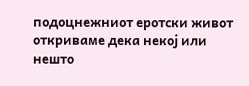подоцнежниот еротски живот откриваме дека некој или нешто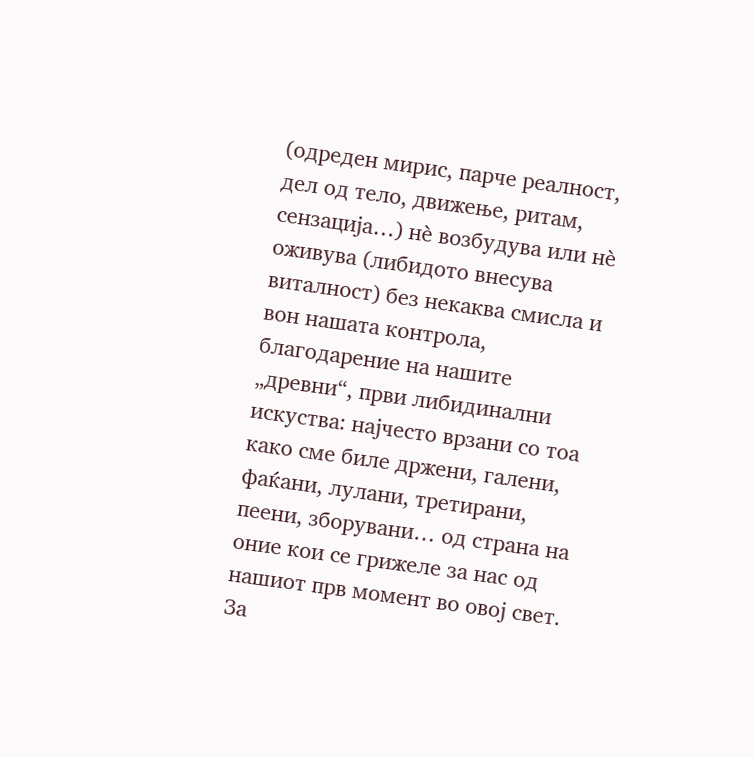(одреден мирис, парче реалност, дел од тело, движење, ритам, сензација…) нè возбудува или нè оживува (либидото внесува виталност) без некаква смисла и вон нашата контрола, благодарение на нашите „древни“, први либидинални искуства: најчесто врзани со тоа како сме биле држени, галени, фаќани, лулани, третирани, пеени, зборувани… од страна на оние кои се грижеле за нас од нашиот прв момент во овој свет.
За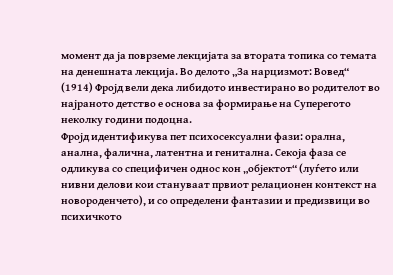момент да ја поврземе лекцијата за втората топика со темата на денешната лекција. Во делото „За нарцизмот: Вовед“ (1914) Фројд вели дека либидото инвестирано во родителот во најраното детство е основа за формирање на Суперегото неколку години подоцна.
Фројд идентификува пет психосексуални фази: орална, анална, фалична, латентна и генитална. Секоја фаза се одликува со специфичен однос кон „објектот“ (луѓето или нивни делови кои стануваат првиот релационен контекст на новороденчето), и со определени фантазии и предизвици во психичкото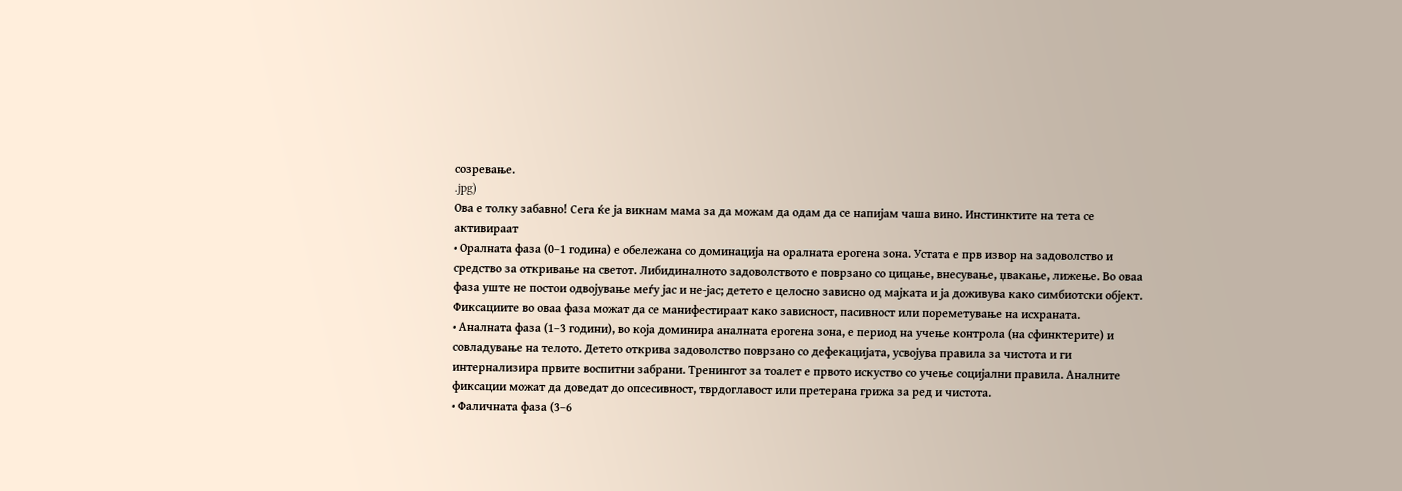созревање.
.jpg)
Ова е толку забавно! Сега ќе ја викнам мама за да можам да одам да се напијам чаша вино. Инстинктите на тета се активираат
• Оралната фаза (0–1 година) е обележана со доминација на оралната ерогена зона. Устата е прв извор на задоволство и средство за откривање на светот. Либидиналното задоволството е поврзано со цицање, внесување, џвакање, лижење. Во оваа фаза уште не постои одвојување меѓу јас и не-јас; детето е целосно зависно од мајката и ја доживува како симбиотски објект. Фиксациите во оваа фаза можат да се манифестираат како зависност, пасивност или пореметување на исхраната.
• Аналната фаза (1–3 години), во која доминира аналната ерогена зона, е период на учење контрола (на сфинктерите) и совладување на телото. Детето открива задоволство поврзано со дефекацијата, усвојува правила за чистота и ги интернализира првите воспитни забрани. Тренингот за тоалет е првото искуство со учење социјални правила. Аналните фиксации можат да доведат до опсесивност, тврдоглавост или претерана грижа за ред и чистота.
• Фаличната фаза (3–6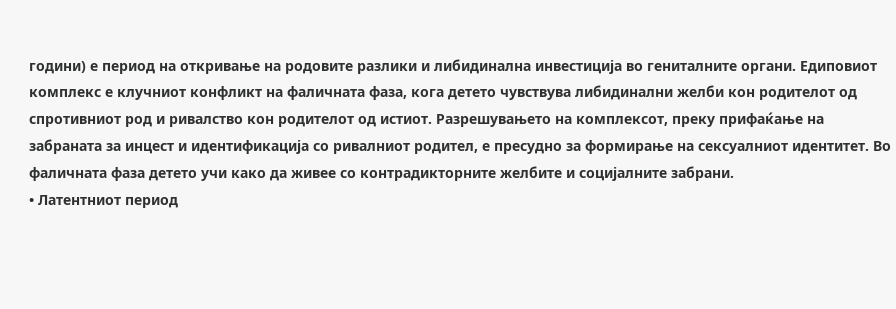години) е период на откривање на родовите разлики и либидинална инвестиција во гениталните органи. Едиповиот комплекс е клучниот конфликт на фаличната фаза, кога детето чувствува либидинални желби кон родителот од спротивниот род и ривалство кон родителот од истиот. Разрешувањето на комплексот, преку прифаќање на забраната за инцест и идентификација со ривалниот родител, е пресудно за формирање на сексуалниот идентитет. Во фаличната фаза детето учи како да живее со контрадикторните желбите и социјалните забрани.
• Латентниот период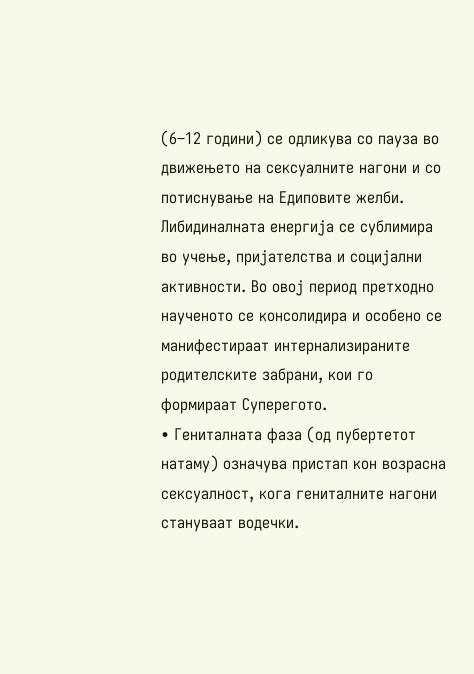(6–12 години) се одликува со пауза во движењето на сексуалните нагони и со потиснување на Едиповите желби. Либидиналната енергија се сублимира во учење, пријателства и социјални активности. Во овој период претходно наученото се консолидира и особено се манифестираат интернализираните родителските забрани, кои го формираат Суперегото.
• Гениталната фаза (од пубертетот натаму) означува пристап кон возрасна сексуалност, кога гениталните нагони стануваат водечки.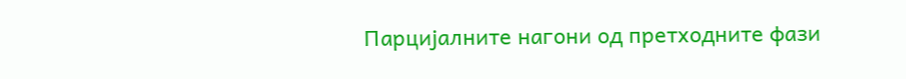Парцијалните нагони од претходните фази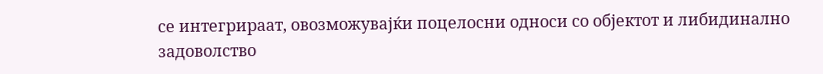се интегрираат, овозможувајќи поцелосни односи со објектот и либидинално задоволство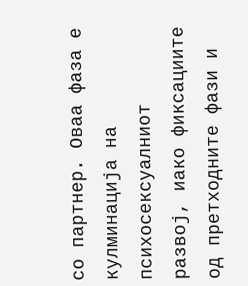со партнер. Оваа фаза е кулминација на психосексуалниот развој, иако фиксациите од претходните фази и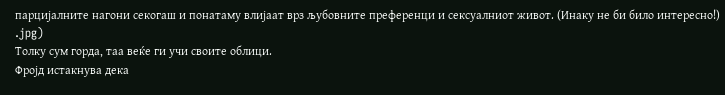парцијалните нагони секогаш и понатаму влијаат врз љубовните преференци и сексуалниот живот. (Инаку не би било интересно!)
.jpg)
Толку сум горда, таа веќе ги учи своите облици.
Фројд истакнува дека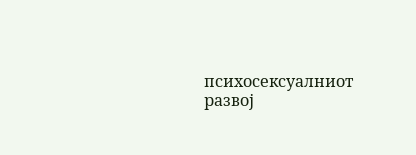психосексуалниот развој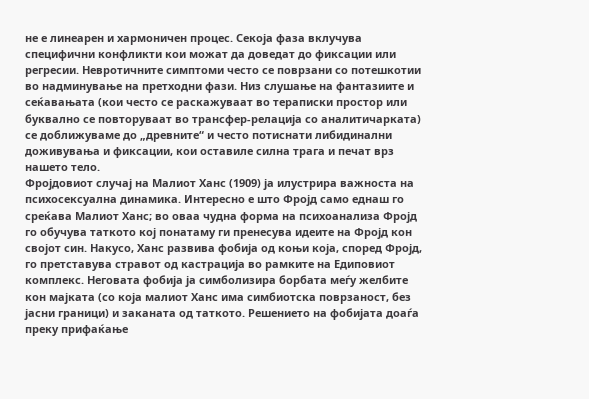не е линеарен и хармоничен процес. Секоја фаза вклучува специфични конфликти кои можат да доведат до фиксации или регресии. Невротичните симптоми често се поврзани со потешкотии во надминување на претходни фази. Низ слушање на фантазиите и сеќавањата (кои често се раскажуваат во тераписки простор или буквално се повторуваат во трансфер-релација со аналитичарката) се доближуваме до „древните“ и често потиснати либидинални доживувања и фиксации, кои оставиле силна трага и печат врз нашето тело.
Фројдовиот случај на Малиот Ханс (1909) ја илустрира важноста на психосексуална динамика. Интересно е што Фројд само еднаш го среќава Малиот Ханс; во оваа чудна форма на психоанализа Фројд го обучува таткото кој понатаму ги пренесува идеите на Фројд кон својот син. Накусо, Ханс развива фобија од коњи која, според Фројд, го претставува стравот од кастрација во рамките на Едиповиот комплекс. Неговата фобија ја симболизира борбата меѓу желбите кон мајката (со која малиот Ханс има симбиотска поврзаност, без јасни граници) и заканата од таткото. Решението на фобијата доаѓа преку прифаќање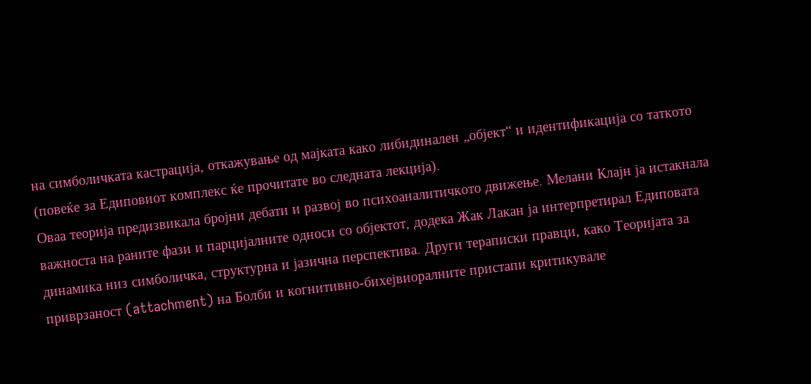на симболичката кастрација, откажување од мајката како либидинален „објект“ и идентификација со таткото (повеќе за Едиповиот комплекс ќе прочитате во следната лекција).
Оваа теорија предизвикала бројни дебати и развој во психоаналитичкото движење. Мелани Клајн ја истакнала важноста на раните фази и парцијалните односи со објектот, додека Жак Лакан ја интерпретирал Едиповата динамика низ симболичка, структурна и јазична перспектива. Други тераписки правци, како Теоријата за приврзаност (attachment) на Болби и когнитивно-бихејвиоралните пристапи критикувале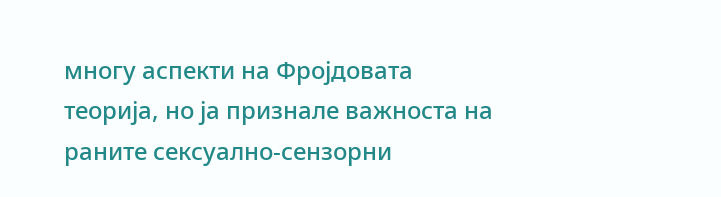многу аспекти на Фројдовата теорија, но ја признале важноста на раните сексуално-сензорни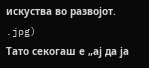искуства во развојот.
.jpg)
Тато секогаш е „ај да ја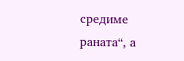средиме раната“, а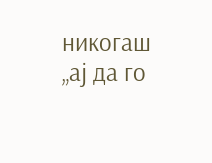никогаш „ај да го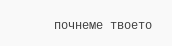почнеме твоето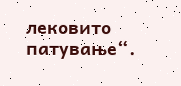лековито патување“.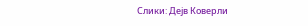Слики: Дејв Коверли